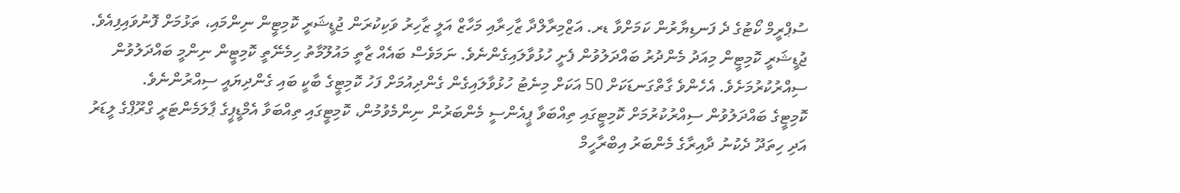ސުޕްރީމް ކޯޓުގެ ދެ ފަނޑިޔާރުން ކަމަށްވާ ޑރ. އަޒްމިރާލްދާ ޒާހިރާއި މަހާޒް އަލީ ޒާހިރު ވަކިކުރަން ޖުޑީޝަރީ ކޮމިޓީން ނިންމައި، ތަޅުމަށް ފޮނުވައިފިއެވެ.
ޖުޑީޝަރީ ކޮމިޓީން މިއަދު މެންދުރު ބައްދަލުވުން ފެށީ ހުޅުވާލައިގެންނެވެ. ނަމަވެސް ބައެއް ޒާތީ މައުލޫމާތު ހިމެނޭތީ ކޮމިޓީން ނިންމީ ބައްދަލުވުން ސިއްރުކުރުމަށެވެ. އެހެންވެ ގާތްގަނޑަކަށް 50 އަކަށް މިނެޓު ހުޅުވާލައިގެން ގެންދިއުމަށް ފަހު ކޮމިޓީގެ ބާކީ ބައި ގެންދިޔައީ ސިއްރުންނެވެ.
ކޮމިޓީގެ ބައްދަލުވުން ސިއްރުކުރުމަށް ކޮމިޓީގައި ތިއްބަވާ ޕީއެންސީ މެންބަރުން ނިންމެވުމުން، ކޮމިޓީގައި ތިއްބަވާ އެމްޑީޕީގެ ޕާލަމެންޓަރީ ގްރޫޕްގެ ލީޑަރު އަދި ހިތަދޫ ދެކުނު ދާއިރާގެ މެންބަރު އިބްރާހީމް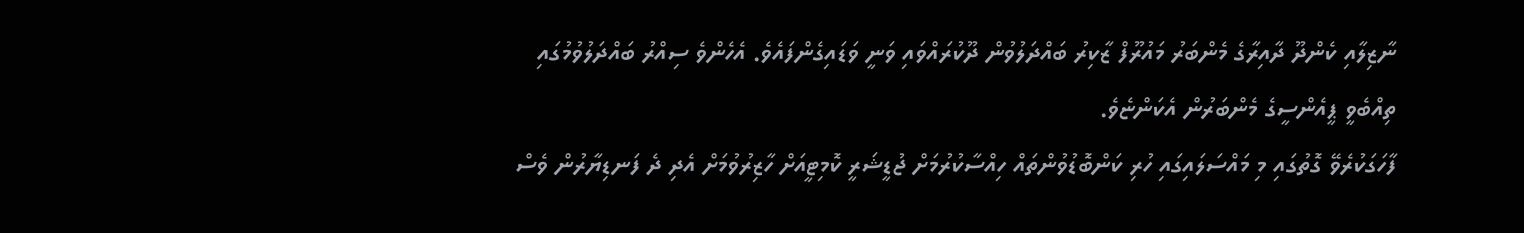ނާޒިލާއި ކެންދޫ ދާއިރާގެ މެންބަރު މައުރޫފް ޒާކިރު ބައްދަލުވުން ދޫކުރައްވައި ވަނީ ވަޑައިގެންފައެވެ. އެހެންވެ ސިއްރު ބައްދަލުވުމުގައި ތިއްބެވީ ޕީއެންސީގެ މެންބަރުން އެކަންޏެވެ.
ފާހަގަކުރެވޭ ގޮތުގައި މި މައްސަލައިގައި ހުރި ކަންބޮޑުވުންތައް ހިއްސާކުރުމަށް ޖުޑީޝަރީ ކޮމިޓީއަށް ހާޒިރުވުމަށް އެދި ދެ ފަނޑިޔާރުން ވެސް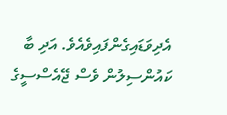އެދިވަޑައިގެންފައިވެއެވެ. އަދި ބާ ކައުންސިލުން ވެސް ޖޭއެސްސީގެ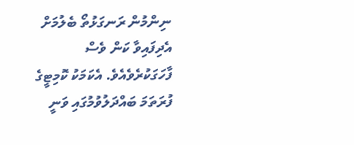ނިންމުން ރަނގަޅުތޯ ބެލުމަށް އެދިފައިވާ ކަން ވެސް ފާހަގަކުރެވެއެވެ. އެކަމަކު ކޮމިޓީގެ ފުރަތަމަ ބައްދަލުވުމުގައި ވަނީ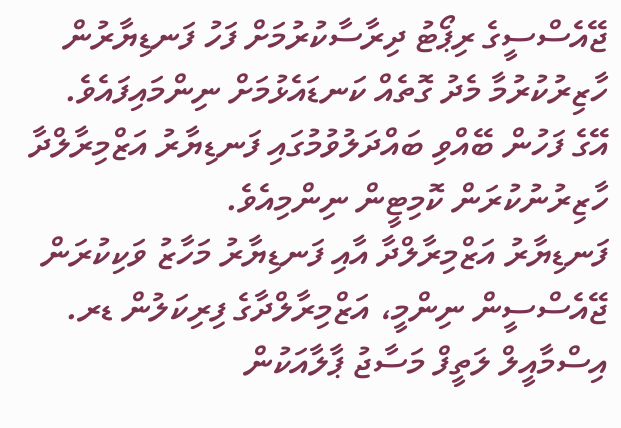ޖޭއެސްސީގެ ރިޕޯޓު ދިރާސާކުރުމަށް ފަހު ފަނޑިޔާރުން ހާޒިރުކުރުމާ މެދު ގޮތެއް ކަނޑައެޅުމަށް ނިންމައިފައެވެ.
އޭގެ ފަހުން ބޭއްވި ބައްދަލުވުމުގައި ފަނޑިޔާރު އަޒްމިރާލްދާ ހާޒިރުނުކުރަން ކޮމިޓީން ނިންމިއެވެ.
ފަނޑިޔާރު އަޒްމިރާލްދާ އާއި ފަނޑިޔާރު މަހާޒު ވަކިކުރަން ޖޭއެސްސީން ނިންމީ، އަޒްމިރާލްދާގެ ފިރިކަލުން ޑރ. އިސްމާއީލް ލަތީފް މަސާޖު ޕާލާއަކުން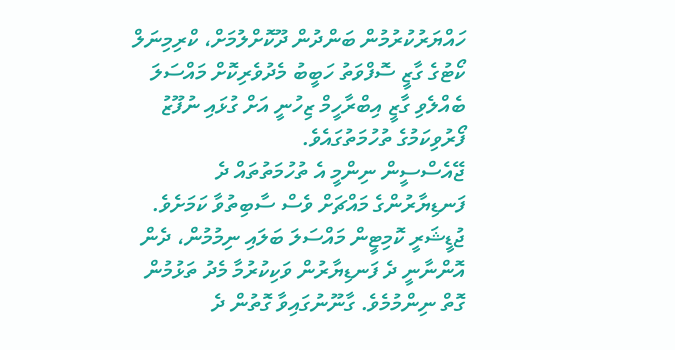ހައްޔަރުކުރުމުން ބަންދުން ދޫކޮށްލުމަށް، ކްރިމިނަލް ކޯޓުގެ ގާޒީ ސޮފްވަތު ހަބީބު މެދުވެރިކޮށް މައްސަލަ ބެއްލެވި ގާޒީ އިބްރާހީމް ޒިހުނީ އަށް ގުޅައި ނުފޫޒު ފޯރުވިކަމުގެ ތުހުމަތުގައެވެ.
ޖޭއެސްސީން ނިންމީ އެ ތުހުމަތުތައް ދެ ފަނޑިޔާރުންގެ މައްޗަށް ވެސް ސާބިތުވާ ކަމަށެވެ.
ޖުޑީޝަރީ ކޮމިޓީން މައްސަލަ ބަލައި ނިމުމުން، ދެން އޮންނާނީ ދެ ފަނޑިޔާރުން ވަކިކުރުމާ މެދު ތަޅުމުން ގޮތް ނިންމުމެވެ. ގާނޫނުގައިވާ ގޮތުން ދެ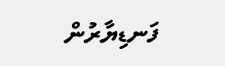ފަނޑިޔާރުން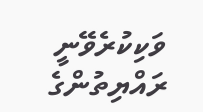ވަކިކުރެވޭނީ ރައްޔިތުންގެ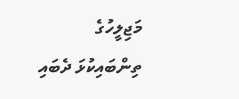މަޖިލީހުގެ ތިންބައިކުޅަ ދެބައި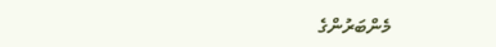މެންބަރުންގެ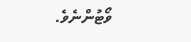ވޯޓުންނެވެ.